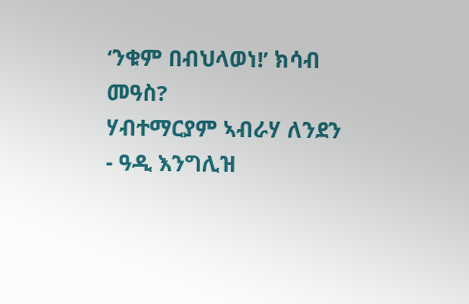‘ንቁም በብህላወነ!’ ክሳብ መዓስ?
ሃብተማርያም ኣብራሃ ለንደን - ዓዲ እንግሊዝ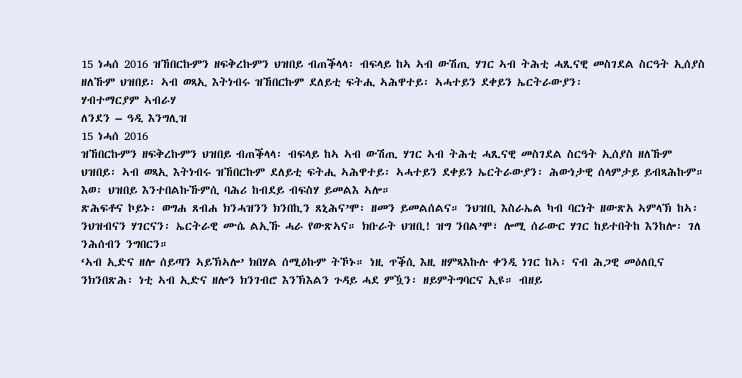15 ነሓሰ 2016 ዝኸበርኩምን ዘፍቅረኩምን ህዝበይ ብጠቕላላ፡ ብፍላይ ከኣ ኣብ ውሽጢ ሃገር ኣብ ትሕቲ ሓጺናዊ መስገደል ስርዓት ኢሰያስ ዘለኹም ህዝበይ፡ ኣብ ወጻኢ እትነብሩ ዝኸበርኩም ደለይቲ ፍትሒ ኣሕዋተይ፡ ኣሓተይን ደቀይን ኤርትራውያን፡
ሃብተማርያም ኣብራሃ
ለንደን – ዓዲ እንግሊዝ
15 ነሓሰ 2016
ዝኸበርኩምን ዘፍቅረኩምን ህዝበይ ብጠቕላላ፡ ብፍላይ ከኣ ኣብ ውሽጢ ሃገር ኣብ ትሕቲ ሓጺናዊ መስገደል ስርዓት ኢሰያስ ዘለኹም ህዝበይ፡ ኣብ ወጻኢ እትነብሩ ዝኸበርኩም ደለይቲ ፍትሒ ኣሕዋተይ፡ ኣሓተይን ደቀይን ኤርትራውያን፡ ሕውነታዊ ሰላምታይ ይብጻሕኩም። እወ፡ ህዝበይ እንተበልኩኹምሲ ባሕሪ ከብደይ ብፍስሃ ይመልእ ኣሎ።
ጽሕፍቶና ኮይኑ፡ ወግሐ ጸብሐ ክንሓዝንን ክንበኪን ጸኒሕና’ሞ፡ ዘመን ይመልሰልና። ንህዝቢ እስራኤል ካብ ባርነት ዘውጽአ ኣምላኽ ከኣ፡ ንህዝብናን ሃገርናን፡ ኤርትራዊ ሙሴ ልኢኹ ሓራ የውጽኣና። ክቡራት ህዝቢ! ዝግ ንበል’ሞ፣ ሎሚ ሰራውር ሃገር ከይተበትከ እንከሎ፡ ገለ ንሕሰብን ንግበርን።
‘ኣብ ኢድና ዘሎ ሰይጣን ኣይኽኣሎ’ ክበሃል ሰሚዕኩም ትኾኑ። ነዚ ጥቕሲ እዚ ዘምጻእኩሉ ቀንዲ ነገር ከኣ፡ ናብ ሕጋዊ መዕለቢና ንክንበጽሕ፡ ነቲ ኣብ ኢድና ዘሎን ክንገብሮ እንኽእልን ጉዳይ ሓደ ምዃን፡ ዘይምትግባርና ኢዩ። ብዘይ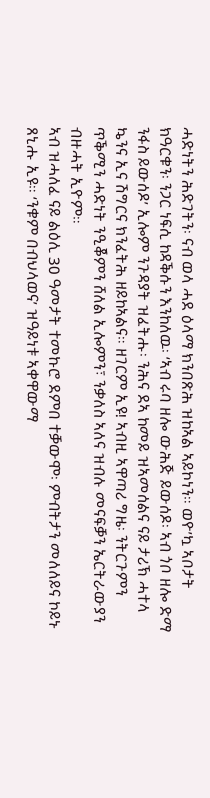ሓድነትን ሕድገትን፡ ናብ ወላ ሓደ ዕላማ ክንበጽሕ ዝከኣል ኣይኮነን። ወዮ’ኳ ኣቦታት ክዓርቁን፡ ንጋር ነፍሲ ከዳቕሱን እንከለዉ፡ ‘ኣብ ሩባ ዘሎ ውሕጅ ይውሰዶ፡ ኣብ ጎቦ ዘሎ ድማ ንፋስ ይውሰዶ’ ኢሎም ንጉዳያት ዝፈትሑ፡ ንሕና ደኣ ከመይ ዝኣመሰልና ናይ ታሪኽ ሓተላ ኴንና ኢና ሽግርና ክንፈትሕ ዘይከኣልና። ዘገርም ኢዩ! ኣብዚ ኣዋጣሪ ግዜ፡ ንትርጉምን ጥቕሚን ሓድነት ንዒቖምን ሸለል ኢሎምን፣ ንቃለስ ኣለና ዝብሉ መናፍቓን ኤርትራውያን ብዙሓት ኢዮም።
ኣብ ዝሓለፈ ናይ ልዕሊ 30 ዓመታት ተመኩሮ ደምበ ተቓውሞ፡ ምብትታን መለለይና ኮይኑ ጸኒሑ ኢዩ። ‘ንቁም በብህላወና’ ዝዓይነቱ ኣቀዋውማ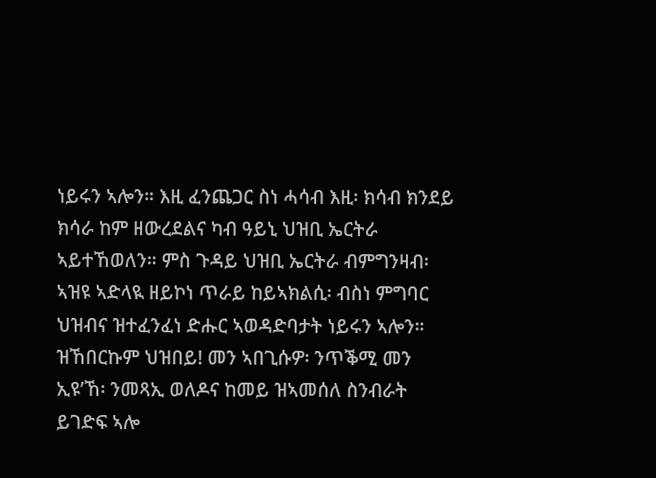ነይሩን ኣሎን። እዚ ፈንጨጋር ስነ ሓሳብ እዚ፡ ክሳብ ክንደይ ክሳራ ከም ዘውረደልና ካብ ዓይኒ ህዝቢ ኤርትራ ኣይተኸወለን። ምስ ጉዳይ ህዝቢ ኤርትራ ብምግንዛብ፡ ኣዝዩ ኣድላዪ ዘይኮነ ጥራይ ከይኣክልሲ፡ ብስነ ምግባር ህዝብና ዝተፈንፈነ ድሑር ኣወዳድባታት ነይሩን ኣሎን።
ዝኸበርኩም ህዝበይ! መን ኣበጊሱዎ፡ ንጥቕሚ መን ኢዩ’ኸ፡ ንመጻኢ ወለዶና ከመይ ዝኣመሰለ ስንብራት ይገድፍ ኣሎ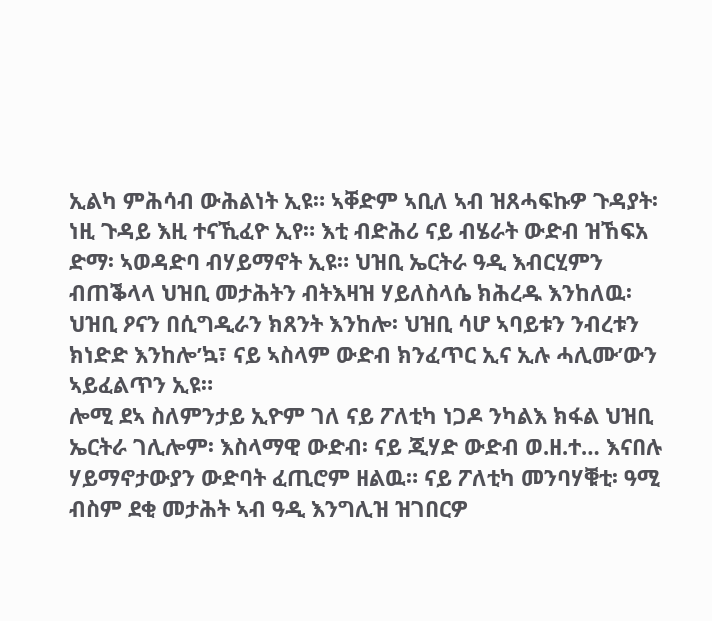ኢልካ ምሕሳብ ውሕልነት ኢዩ። ኣቐድም ኣቢለ ኣብ ዝጸሓፍኩዎ ጉዳያት፡ ነዚ ጉዳይ እዚ ተናኺፈዮ ኢየ። እቲ ብድሕሪ ናይ ብሄራት ውድብ ዝኸፍአ ድማ፡ ኣወዳድባ ብሃይማኖት ኢዩ። ህዝቢ ኤርትራ ዓዲ እብርሂምን ብጠቕላላ ህዝቢ መታሕትን ብትእዛዝ ሃይለስላሴ ክሕረዱ እንከለዉ፡ ህዝቢ ዖናን በሲግዲራን ክጸንት እንከሎ፡ ህዝቢ ሳሆ ኣባይቱን ንብረቱን ክነድድ እንከሎ’ኳ፣ ናይ ኣስላም ውድብ ክንፈጥር ኢና ኢሉ ሓሊሙ’ውን ኣይፈልጥን ኢዩ።
ሎሚ ደኣ ስለምንታይ ኢዮም ገለ ናይ ፖለቲካ ነጋዶ ንካልእ ክፋል ህዝቢ ኤርትራ ገሊሎም፡ እስላማዊ ውድብ፡ ናይ ጂሃድ ውድብ ወ.ዘ.ተ… እናበሉ ሃይማኖታውያን ውድባት ፈጢሮም ዘልዉ። ናይ ፖለቲካ መንባሃቑቲ፡ ዓሚ ብስም ደቂ መታሕት ኣብ ዓዲ እንግሊዝ ዝገበርዎ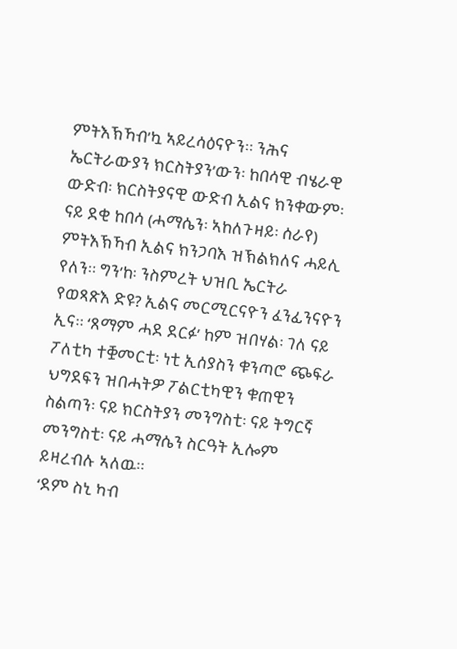ምትእኽኻብ’ኳ ኣይረሳዕናዮን። ንሕና ኤርትራውያን ክርስትያን’ውን፡ ከበሳዊ ብሄራዊ ውድብ፡ ክርስትያናዊ ውድብ ኢልና ክንቀውም፡ ናይ ደቂ ከበሳ (ሓማሴን፡ ኣከለጉዛይ፡ ሰራየ) ምትእኽኻብ ኢልና ክንጋባእ ዝኽልክለና ሓይሊ የለን። ግን’ከ፡ ንስምረት ህዝቢ ኤርትራ የወጻጽእ ድዩ? ኢልና መርሚርናዮን ፈንፊንናዮን ኢና። ‘ጸማም ሓደ ደርፉ’ ከም ዝበሃል፡ ገለ ናይ ፖለቲካ ተቛመርቲ፡ ነቲ ኢሰያስን ቁንጣሮ ጭፍራ ህግደፍን ዝበሓትዎ ፖልርቲካዊን ቁጠዊን ስልጣን፡ ናይ ክርስትያን መንግስቲ፡ ናይ ትግርኛ መንግስቲ፡ ናይ ሓማሴን ስርዓት ኢሎም ይዛረብሉ ኣለዉ።
‘ደም ስኒ ካብ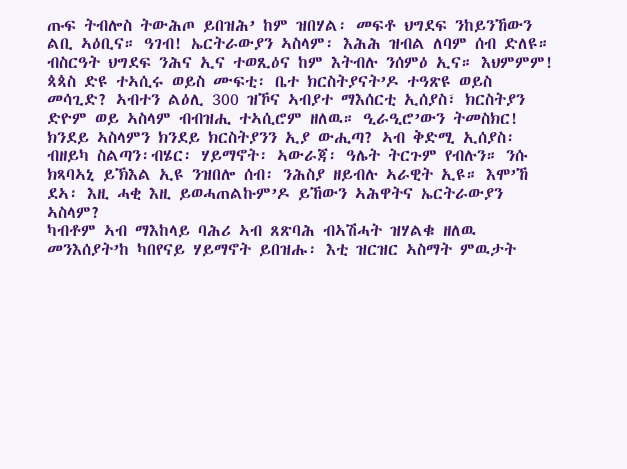ጡፍ ትብሎስ ትውሕጦ ይበዝሕ’ ከም ዝበሃል፡ መፍቶ ህግደፍ ንከይንኸውን ልቢ ኣዕቢና። ዓገብ! ኤርትራውያን ኣስላም፡ እሕሕ ዝብል ለባም ሰብ ድለዩ። ብስርዓት ህግደፍ ንሕና ኢና ተወጺዕና ከም እትብሉ ንሰምዕ ኢና። እህምምም! ጳጳስ ድዩ ተኣሲሩ ወይስ ሙፍቲ፡ ቤተ ክርስትያናት’ዶ ተዓጽዩ ወይስ መሳጊድ? ኣብተን ልዕሊ 300 ዝኾና ኣብያተ ማእሰርቲ ኢሰያስ፣ ክርስትያን ድዮም ወይ ኣስላም ብብዝሒ ተኣሲሮም ዘለዉ። ዒራዒሮ’ውን ትመስክር! ክንደይ ኣስላምን ክንደይ ክርስትያንን ኢያ ውሒጣ? ኣብ ቅድሚ ኢሰያስ፡ ብዘይካ ስልጣን፡ብሄር፡ ሃይማኖት፡ ኣውራጃ፡ ዓሌት ትርጉም የብሉን። ንሱ ክጻባኣኒ ይኽእል ኢዩ ንዝበሎ ሰብ፡ ንሕስያ ዘይብሉ ኣራዊት ኢዩ። እሞ’ኸ ደኣ፡ እዚ ሓቂ እዚ ይወሓጠልኩም’ዶ ይኸውን ኣሕዋትና ኤርትራውያን ኣስላም?
ካብቶም ኣብ ማእከላይ ባሕሪ ኣብ ጸጽባሕ ብኣሽሓት ዝሃልቁ ዘለዉ መንእሰያት’ከ ካበየናይ ሃይማኖት ይበዝሑ፡ እቲ ዝርዝር ኣስማት ምዉታት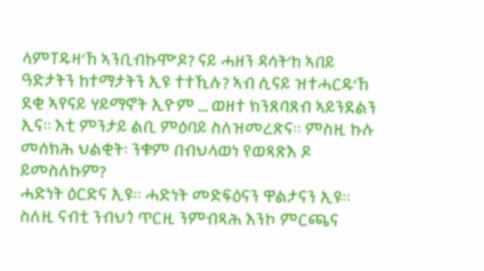ላምፐዱዛ’ኸ ኣንቢብኩሞ’ዶ? ናይ ሓዘን ዳሳት’ከ ኣበይ ዓድታትን ከተማታትን ኢዩ ተተኺሉ? ኣብ ሲናይ ዝተሓርዱ’ኸ ደቂ ኣየናይ ሃይማኖት ኢዮም … ወዘተ ክንጸባጸብ ኣይንደልን ኢና። እቲ ምንታይ ልቢ ምዕባይ ስለዝመረጽና። ምስዚ ኩሉ መሰክሕ ህልቂት፡ ንቁም በብህላወነ የወጻጽእ ዶ ይመስለኩም?
ሓድነት ዕርድና ኢዩ። ሓድነት መድፍዕናን ዋልታናን ኢዩ። ስለዚ ናብቲ ንብህጎ ጥርዚ ንምብጻሕ እንኮ ምርጫና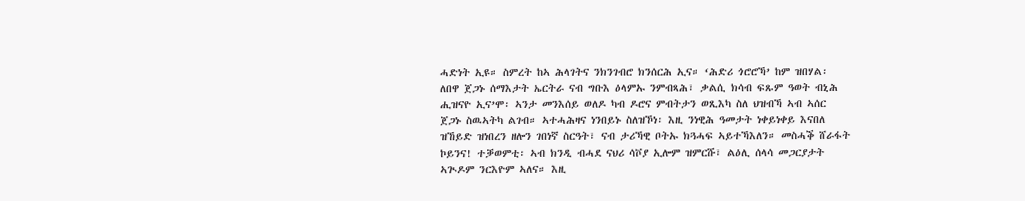ሓድነት ኢዩ። ስምረት ከኣ ሕላገትና ንክንገብሮ ክንሰርሕ ኢና። ‘ሕድሪ ጎሮሮኻ’ ከም ዝበሃል፡ ለበዋ ጀጋኑ ሰማእታት ኤርትራ ናብ ግቡእ ዕላምኡ ንምብጻሕ፣ ቃልሲ ክሳብ ፍጹም ዓወት ብኒሕ ሒዝናዮ ኢና’ሞ፡ ኣንታ መንእሰይ ወለዶ ካብ ዶሮና ምብትታን ወጺእካ ስለ ህዝብኻ ኣብ ኣሰር ጀጋኑ ስዉኣትካ ልገብ። ኣተሓሕዛና ነንበይኑ ስለዝኾነ፡ እዚ ንነዊሕ ዓመታት ነቀይነቀይ እናበለ ዝኸይድ ዝነበረን ዘሎን ገበነኛ ስርዓት፣ ናብ ታሪኻዊ ቦትኡ ክጓሓፍ ኣይተኻእለን። መስሓቕ ሸራፋት ኮይንና! ተቓወምቲ፡ ኣብ ክንዲ ብሓደ ናህሪ ሳቮያ ኢሎም ዝምርሹ፣ ልዕሊ ሰላሳ መጋርያታት ኣጒዶም ንርእዮም ኣለና። እዚ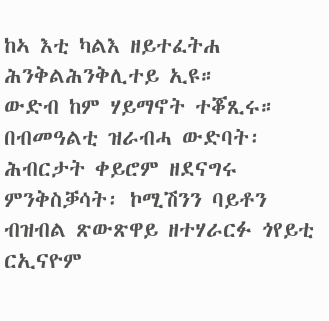ከኣ እቲ ካልእ ዘይተፈትሐ ሕንቅልሕንቅሊተይ ኢዩ።
ውድብ ከም ሃይማኖት ተቖጺሩ። በብመዓልቲ ዝራብሓ ውድባት፡ ሕብርታት ቀይሮም ዘደናግሩ ምንቅስቓሳት፡ ኮሚሽንን ባይቶን ብዝብል ጽውጽዋይ ዘተሃራርፉ ጎየይቲ ርኢናዮም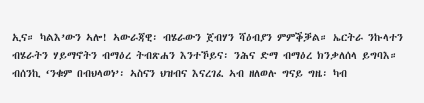ኢና። ካልእ’ውን ኣሎ! ኣውራጃዊ፡ ብሄራውን ጀብሃን ሻዕብያን ምምቕቓል። ኤርትራ ንኩላተን ብሄራትን ሃይማኖትን ብማዕረ ትብጽሐን እንተኾይና፡ ንሕና ድማ ብማዕረ ክንቃለሰላ ይግባእ። ብሰንኪ ‘ንቁም በብህላወነ’፡ ኣስናን ህዝብና እናረገፈ ኣብ ዘለወሉ ግናይ ግዜ፡ ካብ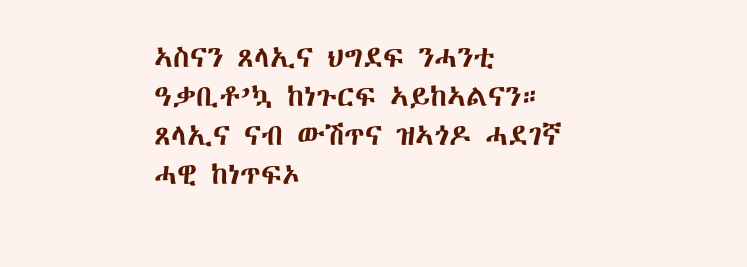ኣስናን ጸላኢና ህግደፍ ንሓንቲ ዓቃቢቶ’ኳ ከነጉርፍ ኣይከኣልናን። ጸላኢና ናብ ውሽጥና ዝኣጎዶ ሓደገኛ ሓዊ ከነጥፍኦ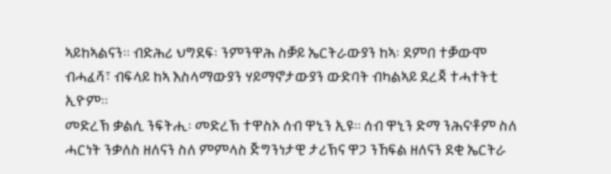ኣይከኣልናን። ብድሕሪ ህግደፍ፡ ንምንዋሕ ስቓይ ኤርትራውያን ከኣ፡ ደምበ ተቓውሞ ብሓፈሻ፣ ብፍላይ ከኣ እስላማውያን ሃይማኖታውያን ውድባት ብካልኣይ ደረጃ ተሓተትቲ ኢዮም።
መድረኽ ቃልሲ ንፍትሒ፡ መድረኽ ተዋስኦ ሰብ ዋኒን ኢዩ። ሰብ ዋኒን ድማ ንሕና’ቶም ስለ ሓርነት ንቃለስ ዘለናን ስለ ምምላስ ጅግንነታዊ ታሪኽና ዋጋ ንኸፍል ዘለናን ደቂ ኤርትራ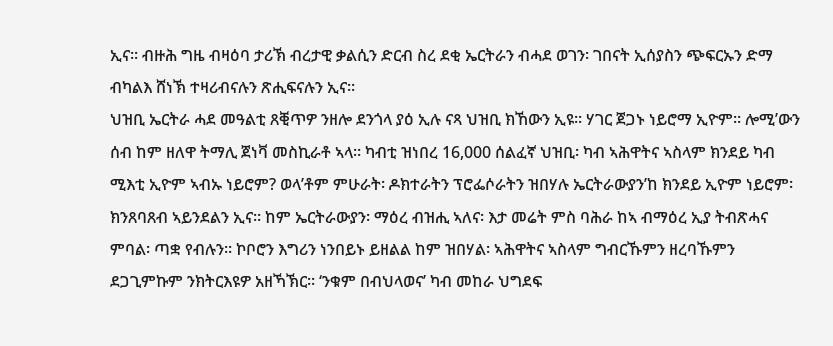ኢና። ብዙሕ ግዜ ብዛዕባ ታሪኽ ብረታዊ ቃልሲን ድርብ ስረ ደቂ ኤርትራን ብሓደ ወገን፡ ገበናት ኢሰያስን ጭፍርኡን ድማ ብካልእ ሸነኽ ተዛሪብናሉን ጽሒፍናሉን ኢና።
ህዝቢ ኤርትራ ሓደ መዓልቲ ጸቒጥዎ ንዘሎ ደንጎላ ያዕ ኢሉ ናጻ ህዝቢ ክኸውን ኢዩ። ሃገር ጀጋኑ ነይሮማ ኢዮም። ሎሚ’ውን ሰብ ከም ዘለዋ ትማሊ ጀነቫ መስኪራቶ ኣላ። ካብቲ ዝነበረ 16,000 ሰልፈኛ ህዝቢ፡ ካብ ኣሕዋትና ኣስላም ክንደይ ካብ ሚእቲ ኢዮም ኣብኡ ነይሮም? ወላ’ቶም ምሁራት፡ ዶክተራትን ፕሮፌሶራትን ዝበሃሉ ኤርትራውያን’ከ ክንደይ ኢዮም ነይሮም፡ ክንጸባጸብ ኣይንደልን ኢና። ከም ኤርትራውያን፡ ማዕረ ብዝሒ ኣለና፡ እታ መሬት ምስ ባሕራ ከኣ ብማዕረ ኢያ ትብጽሓና ምባል፡ ጣቋ የብሉን። ኮቦሮን እግሪን ነንበይኑ ይዘልል ከም ዝበሃል፡ ኣሕዋትና ኣስላም ግብርኹምን ዘረባኹምን ደጋጊምኩም ንክትርእዩዎ አዘኻኽር። ‘ንቁም በብህላወና’ ካብ መከራ ህግደፍ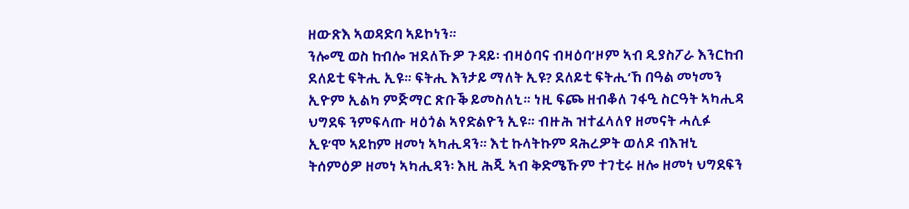ዘውጽእ ኣወዳድባ ኣይኮነን።
ንሎሚ ወስ ከብሎ ዝደለኹዎ ጉዳይ፡ ብዛዕባና ብዛዕባ’ዞም ኣብ ዲያስፖራ እንርከብ ደለይቲ ፍትሒ ኢዩ። ፍትሒ እንታይ ማለት ኢዩ? ደለይቲ ፍትሒ’ኸ በዓል መነመን ኢዮም ኢልካ ምጅማር ጽቡቕ ይመስለኒ። ነዚ ፍጮ ዘብቆለ ገፋዒ ስርዓት ኣካሒዳ ህግደፍ ንምፍላጡ ዛዕጎል ኣየድልዮን ኢዩ። ብዙሕ ዝተፈላለየ ዘመናት ሓሊፉ ኢዩ’ሞ ኣይከም ዘመነ ኣካሒዳን። እቲ ኩላትኩም ዳሕረዎት ወለዶ ብእዝኒ ትሰምዕዎ ዘመነ ኣካሒዳን፡ እዚ ሕጂ ኣብ ቅድሜኹም ተገቲሩ ዘሎ ዘመነ ህግደፍን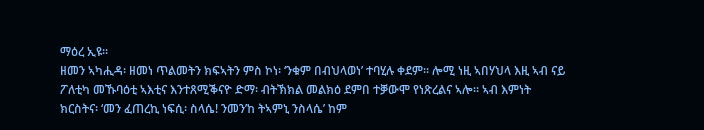ማዕረ ኢዩ።
ዘመን ኣካሒዳ፡ ዘመነ ጥልመትን ክፍኣትን ምስ ኮነ፡ ‘ንቁም በብህላወነ’ ተባሂሉ ቀደም። ሎሚ ነዚ ኣበሃህላ እዚ ኣብ ናይ ፖለቲካ መኹባዕቲ ኣእቲና እንተጸሚቕናዮ ድማ፡ ብትኽክል መልክዕ ደምበ ተቓውሞ የነጽረልና ኣሎ። ኣብ እምነት ክርስትና፡ ‘መን ፈጠረኪ ነፍሲ፡ ስላሴ! ንመን’ከ ትኣምኒ ንስላሴ’ ከም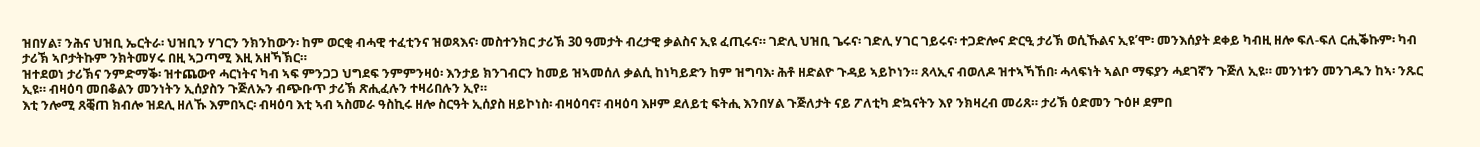ዝበሃል፣ ንሕና ህዝቢ ኤርትራ፡ ህዝቢን ሃገርን ንክንከውን፡ ከም ወርቂ ብሓዊ ተፈቲንና ዝወጻእና፡ መስተንክር ታሪኽ 30 ዓመታት ብረታዊ ቃልስና ኢዩ ፈጢሩና። ገድሊ ህዝቢ ጌሩና፡ ገድሊ ሃገር ገይሩና፡ ተጋድሎና ድርዒ ታሪኽ ወሲኹልና ኢዩ’ሞ፡ መንእሰያት ደቀይ ካብዚ ዘሎ ፍለ-ፍለ ርሒቕኩም፡ ካብ ታሪኽ ኣቦታትኩም ንክትመሃሩ በዚ ኣጋጣሚ እዚ አዘኻኽር።
ዝተደወነ ታሪኽና ንምድማቕ፡ ዝተጨውየ ሓርነትና ካብ ኣፍ ምንጋጋ ህግደፍ ንምምንዛዕ፡ እንታይ ክንገብርን ከመይ ዝኣመሰለ ቃልሲ ከነካይድን ከም ዝግባእ፡ ሕቶ ዘድልዮ ጉዳይ ኣይኮነን። ጸላኢና ብወለዶ ዝተኣኻኸበ፡ ሓላፍነት ኣልቦ ማፍያን ሓደገኛን ጉጅለ ኢዩ። መንነቱን መንገዱን ከኣ፡ ንጹር ኢዩ። ብዛዕባ መበቆልን መንነትን ኢሰያስን ጉጅለኡን ብጭቡጥ ታሪኽ ጽሒፈሉን ተዛሪበሉን ኢየ።
እቲ ንሎሚ ጸቒጠ ክብሎ ዝደሊ ዘለኹ እምበኣር፡ ብዛዕባ እቲ ኣብ ኣስመራ ዓስኪሩ ዘሎ ስርዓት ኢሰያስ ዘይኮነስ፡ ብዛዕባና፣ ብዛዕባ እዞም ደለይቲ ፍትሒ እንበሃል ጉጅለታት ናይ ፖለቲካ ድኳናትን እየ ንክዛረብ መሪጸ። ታሪኽ ዕድመን ጉዕዞ ደምበ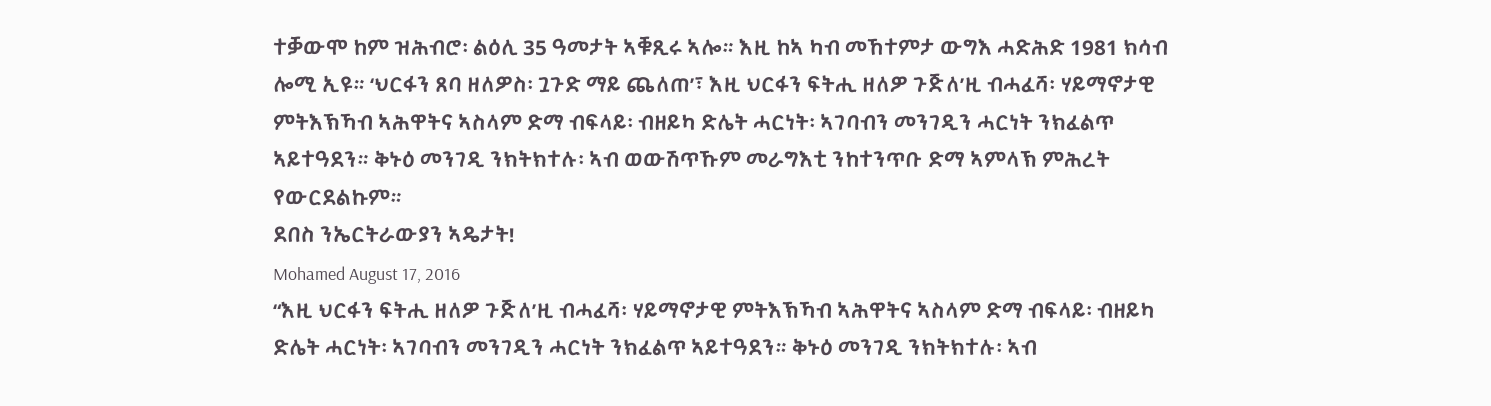ተቓውሞ ከም ዝሕብሮ፡ ልዕሊ 35 ዓመታት ኣቑጺሩ ኣሎ። እዚ ከኣ ካብ መኸተምታ ውግእ ሓድሕድ 1981 ክሳብ ሎሚ ኢዩ። ‘ህርፋን ጸባ ዘለዎስ፡ ጓጉድ ማይ ጨለጠ’፣ እዚ ህርፋን ፍትሒ ዘለዎ ጉጅለ’ዚ ብሓፈሻ፡ ሃይማኖታዊ ምትእኽኻብ ኣሕዋትና ኣስላም ድማ ብፍላይ፡ ብዘይካ ድሌት ሓርነት፡ ኣገባብን መንገዲን ሓርነት ንክፈልጥ ኣይተዓደን። ቅኑዕ መንገዲ ንክትክተሉ፡ ኣብ ወውሽጥኹም መራግእቲ ንከተንጥቡ ድማ ኣምላኽ ምሕረት የውርደልኩም።
ደበስ ንኤርትራውያን ኣዴታት!
Mohamed August 17, 2016
“እዚ ህርፋን ፍትሒ ዘለዎ ጉጅለ’ዚ ብሓፈሻ፡ ሃይማኖታዊ ምትእኽኻብ ኣሕዋትና ኣስላም ድማ ብፍላይ፡ ብዘይካ ድሌት ሓርነት፡ ኣገባብን መንገዲን ሓርነት ንክፈልጥ ኣይተዓደን። ቅኑዕ መንገዲ ንክትክተሉ፡ ኣብ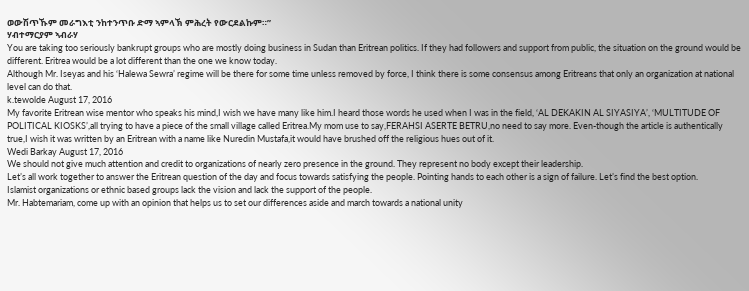ወውሽጥኹም መራግእቲ ንከተንጥቡ ድማ ኣምላኽ ምሕረት የውርደልኩም።”
ሃብተማርያም ኣብራሃ
You are taking too seriously bankrupt groups who are mostly doing business in Sudan than Eritrean politics. If they had followers and support from public, the situation on the ground would be different. Eritrea would be a lot different than the one we know today.
Although Mr. Iseyas and his ‘Halewa Sewra’ regime will be there for some time unless removed by force, I think there is some consensus among Eritreans that only an organization at national level can do that.
k.tewolde August 17, 2016
My favorite Eritrean wise mentor who speaks his mind,I wish we have many like him.I heard those words he used when I was in the field, ‘AL DEKAKIN AL SIYASIYA’, ‘MULTITUDE OF POLITICAL KIOSKS’,all trying to have a piece of the small village called Eritrea.My mom use to say,FERAHSI ASERTE BETRU,no need to say more. Even-though the article is authentically true,I wish it was written by an Eritrean with a name like Nuredin Mustafa,it would have brushed off the religious hues out of it.
Wedi Barkay August 17, 2016
We should not give much attention and credit to organizations of nearly zero presence in the ground. They represent no body except their leadership.
Let’s all work together to answer the Eritrean question of the day and focus towards satisfying the people. Pointing hands to each other is a sign of failure. Let’s find the best option.
Islamist organizations or ethnic based groups lack the vision and lack the support of the people.
Mr. Habtemariam, come up with an opinion that helps us to set our differences aside and march towards a national unity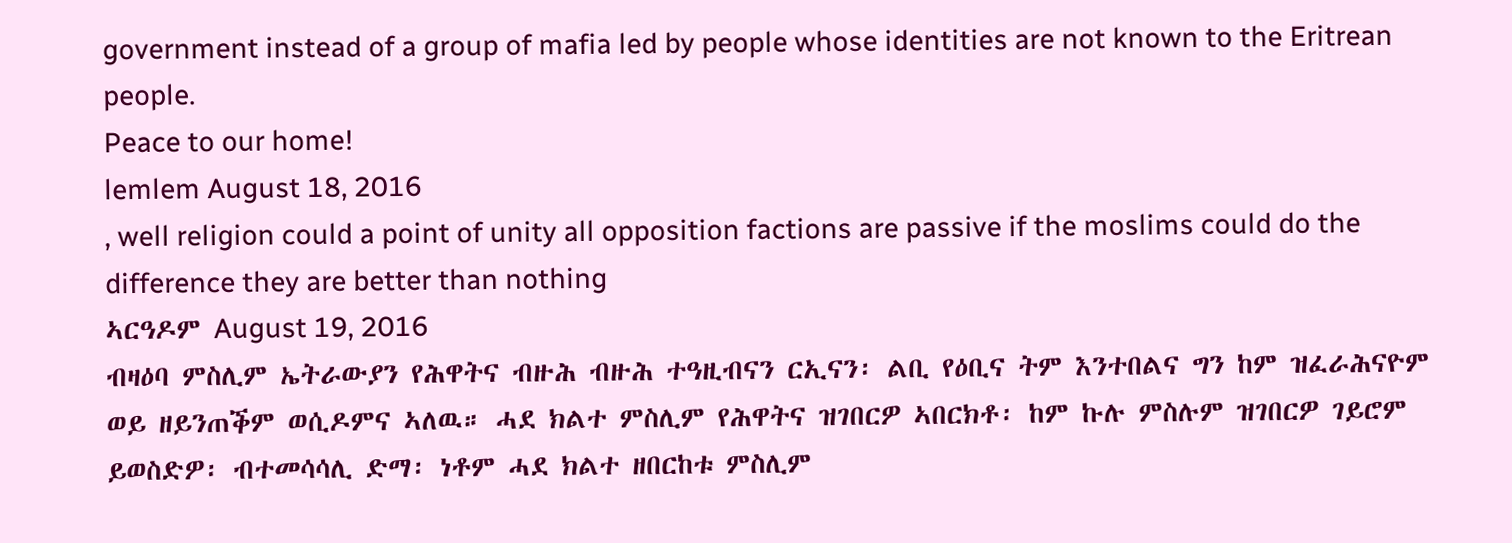government instead of a group of mafia led by people whose identities are not known to the Eritrean people.
Peace to our home!
lemlem August 18, 2016
, well religion could a point of unity all opposition factions are passive if the moslims could do the difference they are better than nothing
ኣርዓዶም August 19, 2016
ብዛዕባ ምስሊም ኤትራውያን የሕዋትና ብዙሕ ብዙሕ ተዓዚብናን ርኢናን፡ ልቢ የዕቢና ትም እንተበልና ግን ከም ዝፈራሕናዮም ወይ ዘይንጠቕም ወሲዶምና ኣለዉ። ሓደ ክልተ ምስሊም የሕዋትና ዝገበርዎ ኣበርክቶ፡ ከም ኩሉ ምስሉም ዝገበርዎ ገይሮም ይወስድዎ፡ ብተመሳሳሊ ድማ፡ ነቶም ሓደ ክልተ ዘበርከቱ ምስሊም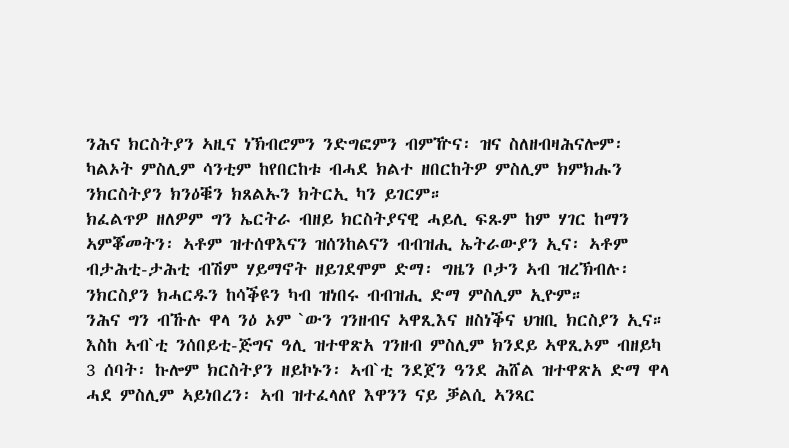ንሕና ክርስትያን ኣዚና ነኽብሮምን ንድግፎምን ብምዅና፡ ዝና ስለዘብዛሕናሎም፡ ካልኦት ምስሊም ሳንቲም ከየበርከቱ ብሓደ ክልተ ዘበርከትዎ ምስሊም ክምክሑን ንክርስትያን ክንዕቑን ክጸልኡን ክትርኢ ካን ይገርም።
ክፈልጥዎ ዘለዎም ግን ኤርትራ ብዘይ ክርስትያናዊ ሓይሊ ፍጹም ከም ሃገር ከማን ኣምቖመትን፡ ኣቶም ዝተሰዋእናን ዝሰንከልናን ብብዝሒ ኤትራውያን ኢና፡ ኣቶም ብታሕቲ-ታሕቲ ብሽም ሃይማኖት ዘይገደሞም ድማ፡ ግዜን ቦታን ኣብ ዝረኽብሉ፡ ንክርስያን ክሓርዱን ከሳቕዩን ካብ ዝነበሩ ብብዝሒ ድማ ምስሊም ኢዮም።
ንሕና ግን ብኹሉ ዋላ ንዕ ኦም `ውን ገንዘብና ኣዋጺእና ዘስነቕና ህዝቢ ክርስያን ኢና። እስከ ኣብ`ቲ ንሰበይቲ-ጅግና ዓሊ ዝተዋጽአ ገንዘብ ምስሊም ክንደይ ኣዋጺኦም ብዘይካ 3 ሰባት፡ ኩሎም ክርስትያን ዘይኮኑን፡ ኣብ`ቲ ንደጀን ዓንደ ሕሸል ዝተዋጽአ ድማ ዋላ ሓደ ምስሊም ኣይነበረን፡ ኣብ ዝተፈላለየ እዋንን ናይ ቓልሲ ኣንጻር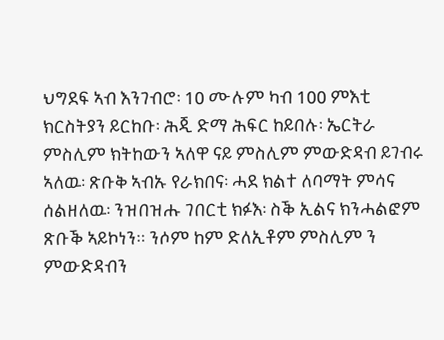ህግደፍ ኣብ እንገብሮ፡ 10 ሙሉም ካብ 100 ምእቲ ክርስትያን ይርከቡ፡ ሕጂ ድማ ሕፍር ከይበሉ፡ ኤርትራ ምስሊም ክትከውን ኣለዋ ናይ ምስሊም ምውድዳብ ይገብሩ ኣለዉ፡ ጽቡቅ ኣብኡ የራክበና፡ ሓደ ክልተ ለባማት ምሳና ሰልዘለዉ፡ ንዝበዝሑ ገበርቲ ክፉእ፡ ስቕ ኢልና ክንሓልፎም ጽቡቕ ኣይኮነን። ንሶም ከም ድለኢቶም ምስሊም ን ምውድዳብን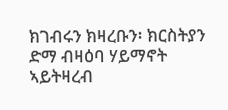ክገብሩን ክዛረቡን፡ ክርስትያን ድማ ብዛዕባ ሃይማኖት ኣይትዛረብ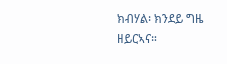ክብሃል፡ ክንደይ ግዜ ዘይርኣና።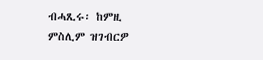ብሓጺሩ፡ ከምዚ ምስሊም ዝገብርዎ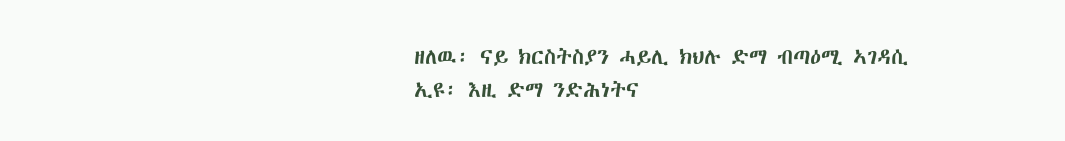ዘለዉ፡ ናይ ክርስትስያን ሓይሊ ክህሉ ድማ ብጣዕሚ ኣገዳሲ ኢዩ፡ እዚ ድማ ንድሕነትና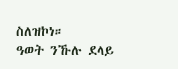ስለዝኮነ።
ዓወት ንኹሉ ደላይ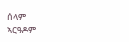ሰላም
ኣርዓዶም